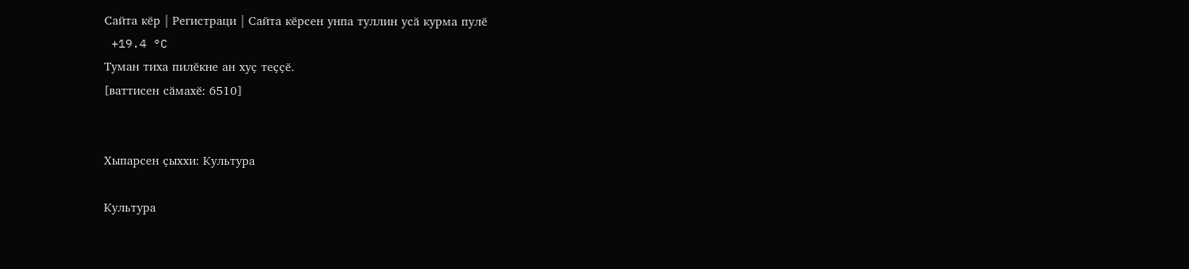Сайта кӗр | Регистраци | Сайта кӗрсен унпа туллин усӑ курма пулӗ
 +19.4 °C
Туман тиха пилӗкне ан хуҫ теҫҫӗ.
[ваттисен сӑмахӗ: 6510]


Хыпарсен ҫыххи: Культура

Культура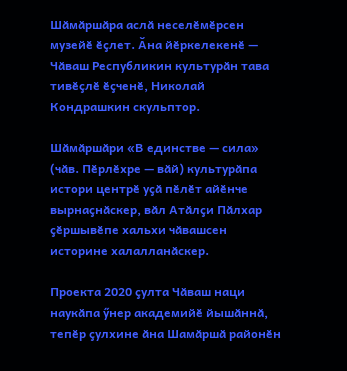Шӑмӑршӑра аслӑ неселӗмӗрсен музейӗ ӗҫлет. Ӑна йӗркелекенӗ — Чӑваш Республикин культурӑн тава тивӗҫлӗ ӗҫченӗ, Николай Кондрашкин скульптор.

Шӑмӑршӑри «В единстве — сила» (чӑв. Пӗрлӗхре — вӑй) культурӑпа истори центрӗ уҫӑ пӗлӗт айӗнче вырнаҫнӑскер, вӑл Атӑлҫи Пӑлхар ҫӗршывӗпе хальхи чӑвашсен историне халалланӑскер.

Проекта 2020 ҫулта Чӑваш наци наукӑпа ӳнер академийӗ йышӑннӑ, тепӗр ҫулхине ӑна Шамӑршӑ районӗн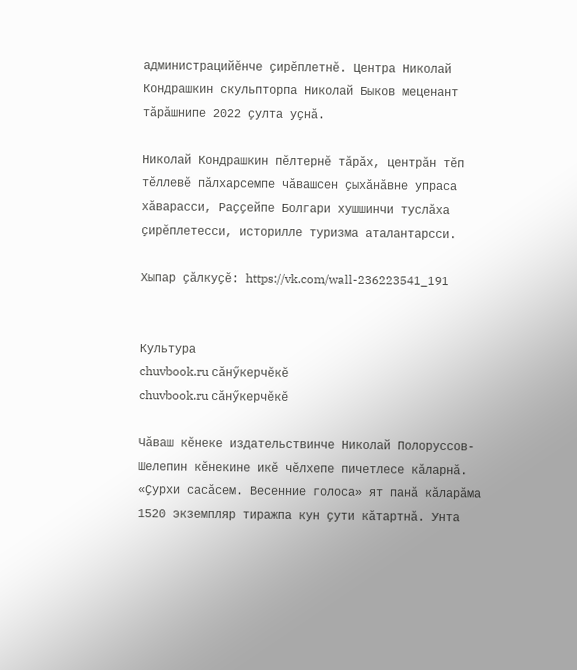администрацийӗнче ҫирӗплетнӗ. Центра Николай Кондрашкин скульпторпа Николай Быков меценант тӑрӑшнипе 2022 ҫулта уҫнӑ.

Николай Кондрашкин пӗлтернӗ тӑрӑх, центрӑн тӗп тӗллевӗ пӑлхарсемпе чӑвашсен ҫыхӑнӑвне упраса хӑварасси, Раҫҫейпе Болгари хушшинчи туслӑха ҫирӗплетесси, историлле туризма аталантарсси.

Хыпар ҫӑлкуҫӗ: https://vk.com/wall-236223541_191


Культура
chuvbook.ru сӑнӳкерчӗкӗ
chuvbook.ru сӑнӳкерчӗкӗ

Чӑваш кӗнеке издательствинче Николай Полоруссов-Шелепин кӗнекине икӗ чӗлхепе пичетлесе кӑларнӑ. «Ҫурхи сасӑсем. Весенние голоса» ят панӑ кӑларӑма 1520 экземпляр тиражпа кун ҫути кӑтартнӑ. Унта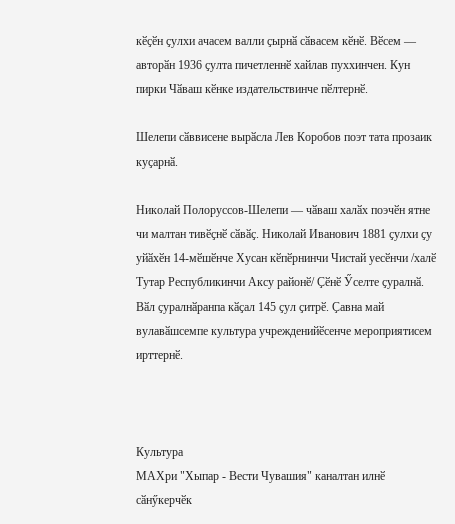кӗҫӗн ҫулхи ачасем валли ҫырнӑ сӑвасем кӗнӗ. Вӗсем — авторӑн 1936 ҫулта пичетленнӗ хайлав пуххинчен. Кун пирки Чӑваш кӗнке издательствинче пӗлтернӗ.

Шелепи сӑввисене вырӑсла Лев Коробов поэт тата прозаик куҫарнӑ.

Николай Полоруссов-Шелепи — чӑваш халӑх поэчӗн ятне чи малтан тивӗҫнӗ сӑвӑҫ. Николай Иванович 1881 ҫулхи ҫу уйӑхӗн 14-мӗшӗнче Хусан кӗпӗрнинчи Чистай уесӗнчи /халӗ Тутар Республикинчи Аксу районӗ/ Ҫӗнӗ Ӳселте ҫуралнӑ. Вӑл ҫуралнӑранпа кӑҫал 145 ҫул ҫитрӗ. Ҫавна май вулавӑшсемпе культура учрежденийӗсенче мероприятисем ирттернӗ.



Культура
МАХри "Хыпар - Вести Чувашия" каналтан илнӗ сӑнӳкерчӗк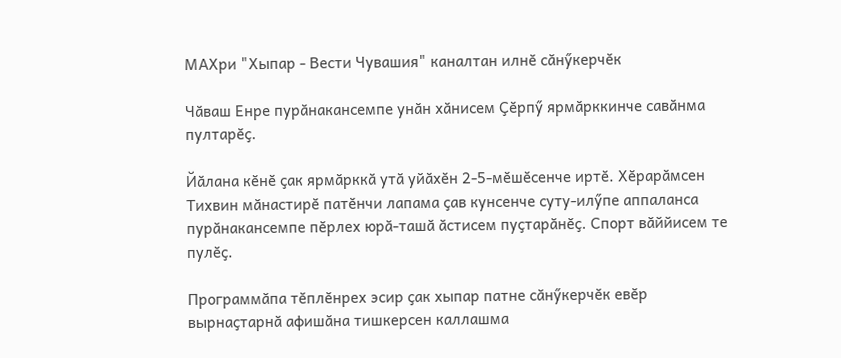МАХри "Хыпар - Вести Чувашия" каналтан илнӗ сӑнӳкерчӗк

Чӑваш Енре пурӑнакансемпе унӑн хӑнисем Ҫӗрпӳ ярмӑрккинче савӑнма пултарӗҫ.

Йӑлана кӗнӗ ҫак ярмӑрккӑ утӑ уйӑхӗн 2-5-мӗшӗсенче иртӗ. Хӗрарӑмсен Тихвин мӑнастирӗ патӗнчи лапама ҫав кунсенче суту-илӳпе аппаланса пурӑнакансемпе пӗрлех юрӑ-ташӑ ӑстисем пуҫтарӑнӗҫ. Спорт вӑййисем те пулӗҫ.

Программӑпа тӗплӗнрех эсир ҫак хыпар патне сӑнӳкерчӗк евӗр вырнаҫтарнӑ афишӑна тишкерсен каллашма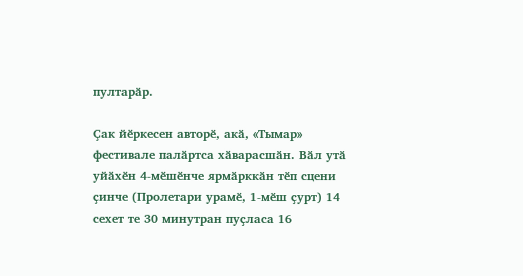пултарӑр.

Ҫак йӗркесен авторӗ, акӑ, «Тымар» фестивале палӑртса хӑварасшӑн. Вӑл утӑ уйӑхӗн 4-мӗшӗнче ярмӑрккӑн тӗп сцени ҫинче (Пролетари урамӗ, 1-мӗш ҫурт) 14 сехет те 30 минутран пуҫласа 16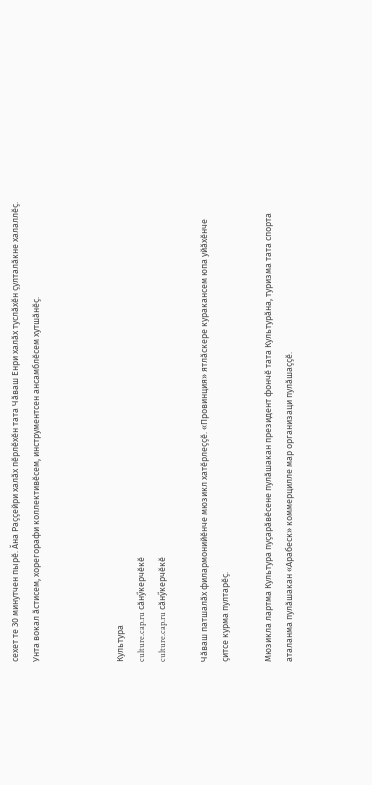сехет те 30 минутчен пырӗ. Ӑна Раҫҫейри халӑх пӗрлӗхӗн тата Чӑваш Енри халӑх туслӑхӗн ҫулталӑкне халаллӗҫ. Унта вокал ӑстисем, хорегорафи коллективӗсем, инструментсен ансамблӗсем хутшӑнӗҫ.



Культура
culture.cap.ru сӑнӳкерчӗкӗ
culture.cap.ru сӑнӳкерчӗкӗ

Чӑваш патшалӑх филармонийӗнче мюзикл хатӗрлеҫҫӗ. «Провинция» ятлӑскере куракансем юпа уйӑхӗнче ҫитсе курма пултарӗҫ.

Мюзикла лартма Культура пуҫарӑвӗсене пулӑшакан президент фончӗ тата Культурӑна, туризма тата спорта аталанма пулӑшакан «Арабеск» коммерцилле мар организаци пулӑшаҫҫӗ.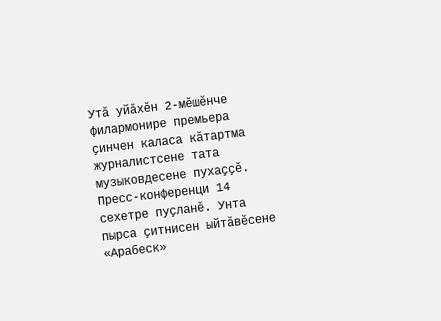Утӑ уйӑхӗн 2-мӗшӗнче филармонире премьера ҫинчен каласа кӑтартма журналистсене тата музыковдесене пухаҫҫӗ. Пресс-конференци 14 сехетре пуҫланӗ. Унта пырса ҫитнисен ыйтӑвӗсене «Арабеск»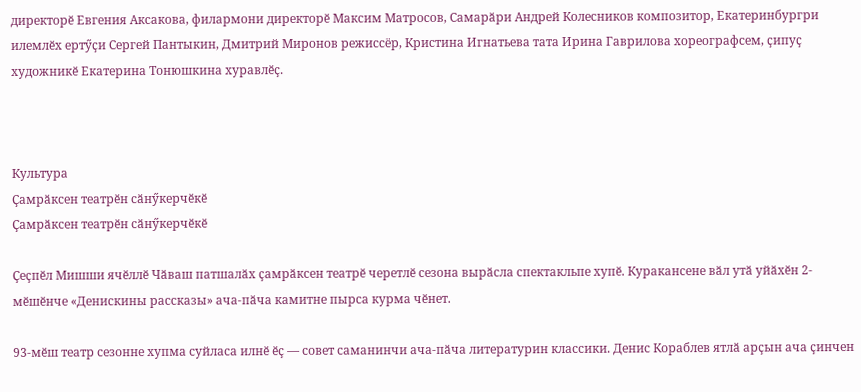директорӗ Евгения Аксакова, филармони директорӗ Максим Матросов, Самарӑри Андрей Колесников композитор, Екатеринбургри илемлӗх ертӳҫи Сергей Пантыкин, Дмитрий Миронов режиссёр, Кристина Игнатьева тата Ирина Гаврилова хореографсем, ҫипуҫ художникӗ Екатерина Тонюшкина хуравлӗҫ.



Культура
Ҫамрӑксен театрӗн сӑнӳкерчӗкӗ
Ҫамрӑксен театрӗн сӑнӳкерчӗкӗ

Ҫеҫпӗл Мишши ячӗллӗ Чӑваш патшалӑх ҫамрӑксен театрӗ черетлӗ сезона вырӑсла спектакльпе хупӗ. Куракансене вӑл утӑ уйӑхӗн 2-мӗшӗнче «Денискины рассказы» ача-пӑча камитне пырса курма чӗнет.

93-мӗш театр сезонне хупма суйласа илнӗ ӗҫ — совет саманинчи ача-пӑча литературин классики. Денис Кораблев ятлӑ арҫын ача ҫинчен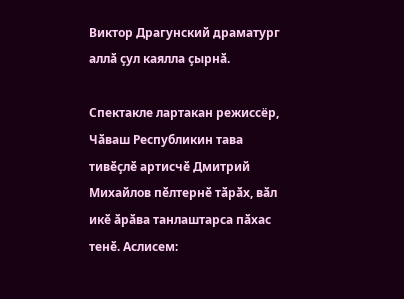Виктор Драгунский драматург аллӑ ҫул каялла ҫырнӑ.

Спектакле лартакан режиссёр, Чӑваш Республикин тава тивӗҫлӗ артисчӗ Дмитрий Михайлов пӗлтернӗ тӑрӑх, вӑл икӗ ӑрӑва танлаштарса пӑхас тенӗ. Аслисем: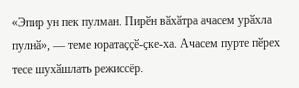«Эпир ун пек пулман. Пирӗн вӑхӑтра ачасем урӑхла пулнӑ», — теме юратаҫҫӗ-ҫке-ха. Ачасем пурте пӗрех тесе шухӑшлать режиссёр.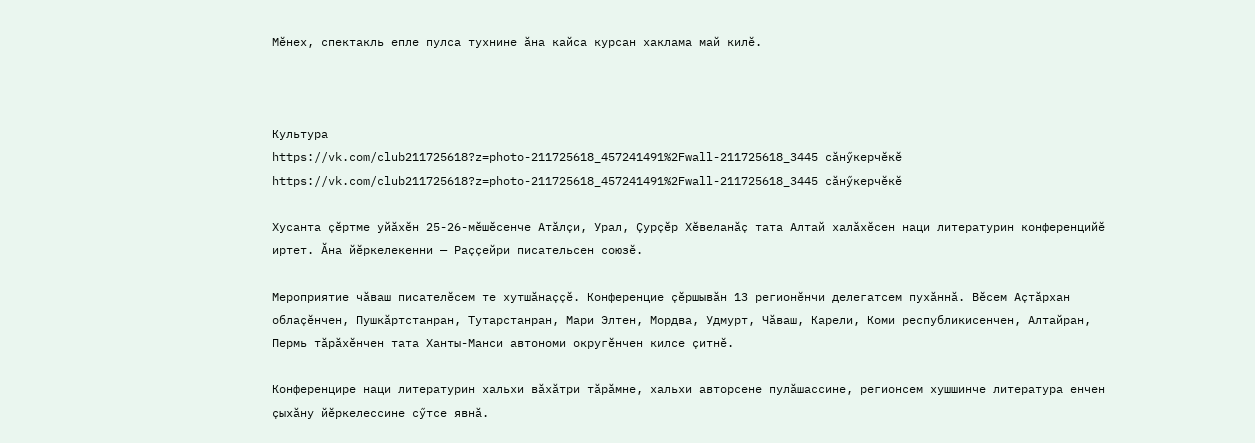Мӗнех, спектакль епле пулса тухнине ӑна кайса курсан хаклама май килӗ.



Культура
https://vk.com/club211725618?z=photo-211725618_457241491%2Fwall-211725618_3445 сӑнӳкерчӗкӗ
https://vk.com/club211725618?z=photo-211725618_457241491%2Fwall-211725618_3445 сӑнӳкерчӗкӗ

Хусанта ҫӗртме уйӑхӗн 25-26-мӗшӗсенче Атӑлҫи, Урал, Ҫурҫӗр Хӗвеланӑҫ тата Алтай халӑхӗсен наци литературин конференцийӗ иртет. Ӑна йӗркелекенни — Раҫҫейри писательсен союзӗ.

Мероприятие чӑваш писателӗсем те хутшӑнаҫҫӗ. Конференцие ҫӗршывӑн 13 регионӗнчи делегатсем пухӑннӑ. Вӗсем Аҫтӑрхан облаҫӗнчен, Пушкӑртстанран, Тутарстанран, Мари Элтен, Мордва, Удмурт, Чӑваш, Карели, Коми республикисенчен, Алтайран, Пермь тӑрӑхӗнчен тата Ханты-Манси автономи округӗнчен килсе ҫитнӗ.

Конференцире наци литературин хальхи вӑхӑтри тӑрӑмне, хальхи авторсене пулӑшассине, регионсем хушшинче литература енчен ҫыхӑну йӗркелессине сӳтсе явнӑ.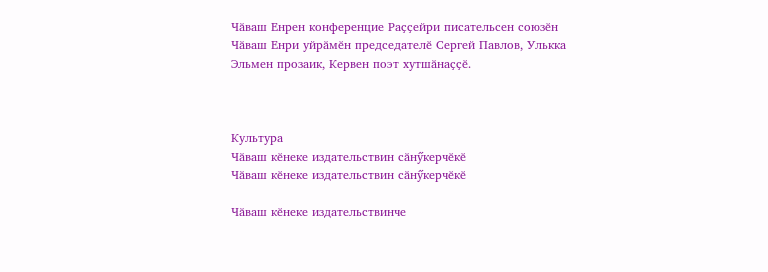Чӑваш Енрен конференцие Раҫҫейри писательсен союзӗн Чӑваш Енри уйрӑмӗн председателӗ Сергей Павлов, Улькка Эльмен прозаик, Кервен поэт хутшӑнаҫҫӗ.



Культура
Чӑваш кӗнеке издательствин сӑнӳкерчӗкӗ
Чӑваш кӗнеке издательствин сӑнӳкерчӗкӗ

Чӑваш кӗнеке издательствинче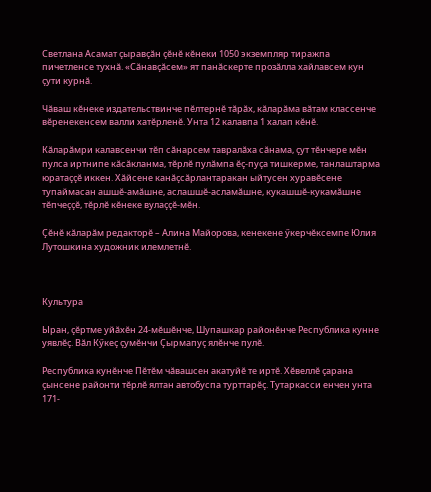Светлана Асамат ҫыравҫӑн ҫӗнӗ кӗнеки 1050 экземпляр тиражпа пичетленсе тухнӑ. «Сӑнавҫӑсем» ят панӑскерте прозӑлла хайлавсем кун ҫути курнӑ.

Чӑваш кӗнеке издательствинче пӗлтернӗ тӑрӑх, кӑларӑма вӑтам классенче вӗренекенсем валли хатӗрленӗ. Унта 12 калавпа 1 халап кӗнӗ.

Кӑларӑмри калавсенчи тӗп сӑнарсем тавралӑха сӑнама, ҫут тӗнчере мӗн пулса иртнипе кӑсӑкланма, тӗрлӗ пулӑмпа ӗҫ-пуҫа тишкерме, танлаштарма юратаҫҫӗ иккен. Хӑйсене канӑҫсӑрлантаракан ыйтусен хуравӗсене тупаймасан ашшӗ-амӑшне, аслашшӗ-асламӑшне, кукашшӗ-кукамӑшне тӗпчеҫҫӗ, тӗрлӗ кӗнеке вулаҫҫӗ-мӗн.

Ҫӗнӗ кӑларӑм редакторӗ – Алина Майорова, кенекене ӳкерчӗксемпе Юлия Лутошкина художник илемлетнӗ.



Культура

Ыран, ҫӗртме уйӑхӗн 24-мӗшӗнче, Шупашкар районӗнче Республика кунне уявлӗҫ. Вӑл Кӳкеҫ ҫумӗнчи Ҫырмапуҫ ялӗнче пулӗ.

Республика кунӗнче Пӗтӗм чӑвашсен акатуйӗ те иртӗ. Хӗвеллӗ ҫарана ҫынсене районти тӗрлӗ ялтан автобуспа турттарӗҫ. Тутаркасси енчен унта 171-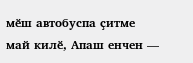мӗш автобуспа ҫитме май килӗ, Апаш енчен —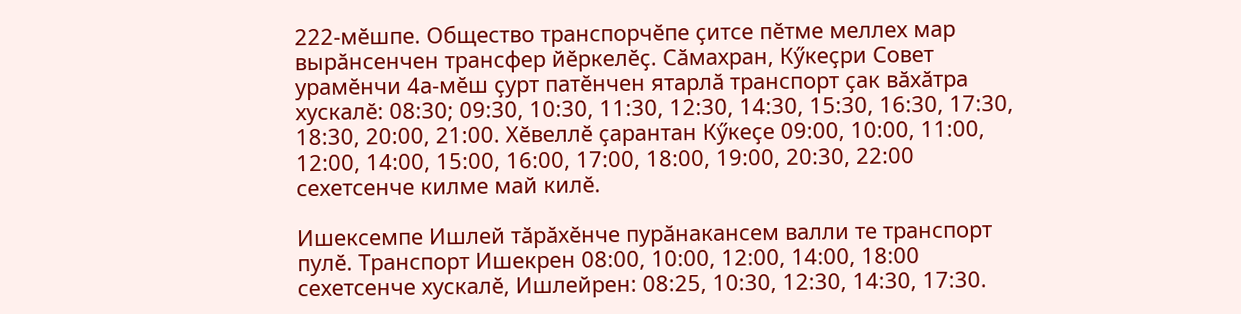222-мӗшпе. Общество транспорчӗпе ҫитсе пӗтме меллех мар вырӑнсенчен трансфер йӗркелӗҫ. Сӑмахран, Кӳкеҫри Совет урамӗнчи 4а-мӗш ҫурт патӗнчен ятарлӑ транспорт ҫак вӑхӑтра хускалӗ: 08:30; 09:30, 10:30, 11:30, 12:30, 14:30, 15:30, 16:30, 17:30, 18:30, 20:00, 21:00. Хӗвеллӗ ҫарантан Кӳкеҫе 09:00, 10:00, 11:00, 12:00, 14:00, 15:00, 16:00, 17:00, 18:00, 19:00, 20:30, 22:00 сехетсенче килме май килӗ.

Ишексемпе Ишлей тӑрӑхӗнче пурӑнакансем валли те транспорт пулӗ. Транспорт Ишекрен 08:00, 10:00, 12:00, 14:00, 18:00 сехетсенче хускалӗ, Ишлейрен: 08:25, 10:30, 12:30, 14:30, 17:30.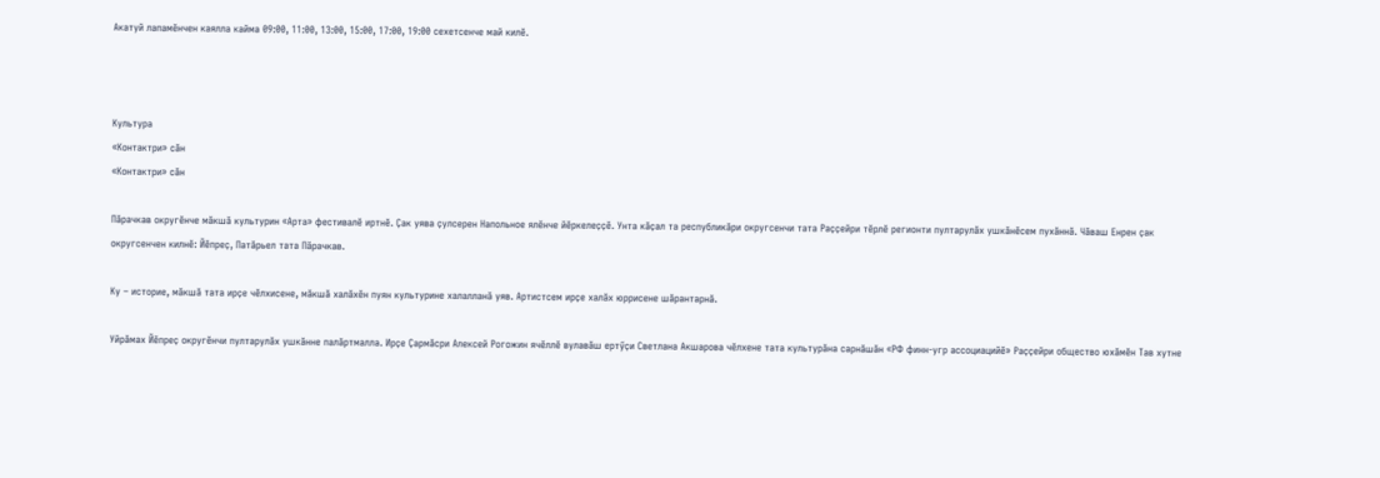Акатуй лапамӗнчен каялла кайма 09:00, 11:00, 13:00, 15:00, 17:00, 19:00 сехетсенче май килӗ.



Культура
«Контактри» сӑн
«Контактри» сӑн

Пӑрачкав округӗнче мӑкшӑ культурин «Арта» фестивалӗ иртнӗ. Ҫак уява ҫулсерен Напольное ялӗнче йӗркелеҫҫӗ. Унта кӑҫал та республикӑри округсенчи тата Раҫҫейри тӗрлӗ регионти пултарулӑх ушкӑнӗсем пухӑннӑ. Чӑваш Енрен ҫак округсенчен килнӗ: Йӗпреҫ, Патӑрьел тата Пӑрачкав.

Ку – историе, мӑкшӑ тата ирҫе чӗлхисене, мӑкшӑ халӑхӗн пуян культурине халалланӑ уяв. Артистсем ирҫе халӑх юррисене шӑрантарнӑ.

Уйрӑмах Йӗпреҫ округӗнчи пултарулӑх ушкӑнне палӑртмалла. Ирҫе Ҫармӑсри Алексей Рогожин ячӗллӗ вулавӑш ертӳҫи Светлана Акшарова чӗлхене тата культурӑна сарнӑшӑн «РФ финн-угр ассоциацийӗ» Раҫҫейри общество юхӑмӗн Тав хутне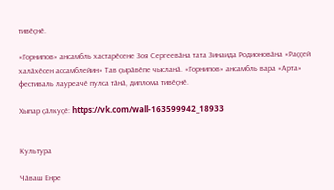тивӗҫнӗ.

«Горнипов» ансамбль хастарӗсене Зоя Сергеевӑна тата Зинаида Родионовӑна «Раҫҫей халӑхӗсен ассамблейин» Тав ҫырӑвӗпе чысланӑ. «Горнипов» ансамбль вара «Арта» фестиваль лауреачӗ пулса тӑнӑ, диплома тивӗҫнӗ.

Хыпар ҫӑлкуҫӗ: https://vk.com/wall-163599942_18933


Культура

Чӑваш Енре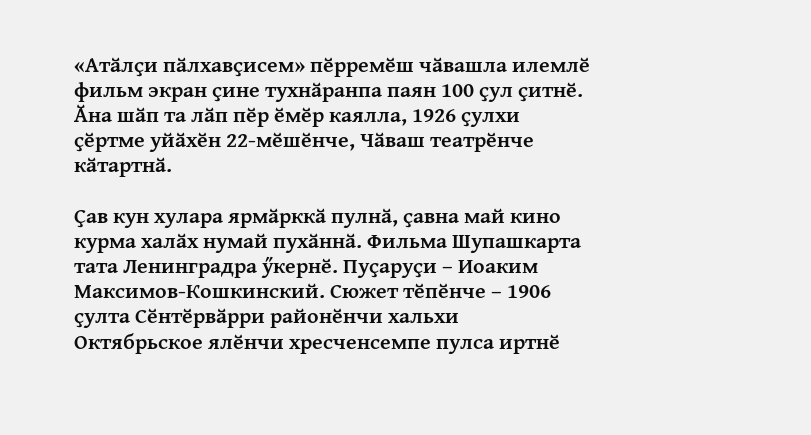«Атӑлҫи пӑлхавҫисем» пӗрремӗш чӑвашла илемлӗ фильм экран ҫине тухнӑранпа паян 100 ҫул ҫитнӗ. Ӑна шӑп та лӑп пӗр ӗмӗр каялла, 1926 ҫулхи ҫӗртме уйӑхӗн 22-мӗшӗнче, Чӑваш театрӗнче кӑтартнӑ.

Ҫав кун хулара ярмӑрккӑ пулнӑ, ҫавна май кино курма халӑх нумай пухӑннӑ. Фильма Шупашкарта тата Ленинградра ӳкернӗ. Пуҫаруҫи – Иоаким Максимов-Кошкинский. Сюжет тӗпӗнче – 1906 ҫулта Сӗнтӗрвӑрри районӗнчи хальхи Октябрьское ялӗнчи хресченсемпе пулса иртнӗ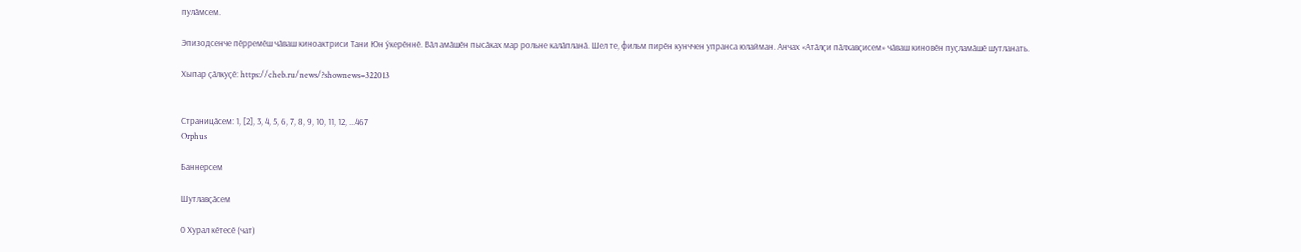пулӑмсем.

Эпизодсенче пӗрремӗш чӑваш киноактриси Тани Юн ӳкерӗннӗ. Вӑл амӑшӗн пысӑках мар рольне калӑпланӑ. Шел те, фильм пирӗн кунччен упранса юлайман. Анчах «Атӑлҫи пӑлхавҫисем» чӑваш киновӗн пуҫламӑшӗ шутланать.

Хыпар ҫӑлкуҫӗ: https://cheb.ru/news/?shownews=322013


Страницӑсем: 1, [2], 3, 4, 5, 6, 7, 8, 9, 10, 11, 12, ...467
Orphus

Баннерсем

Шутлавҫӑсем

0 Хурал кӗтесӗ (чат)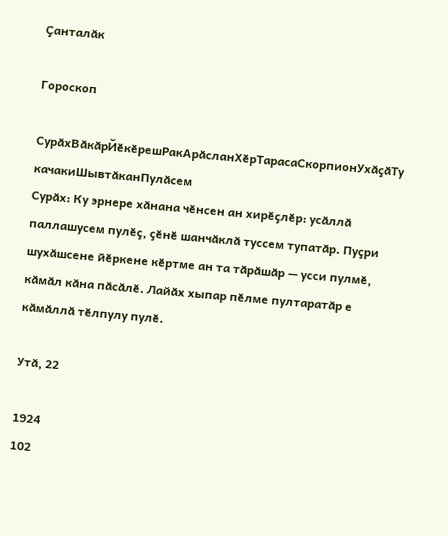Ҫанталӑк

Гороскоп

СурӑхВӑкӑрЙӗкӗрешРакАрӑсланХӗрТарасаСкорпионУхӑҫӑТу качакиШывтӑканПулӑсем
Сурӑх: Ку эрнере хӑнана чӗнсен ан хирӗҫлӗр: усӑллӑ паллашусем пулӗҫ, ҫӗнӗ шанчӑклӑ туссем тупатӑр. Пуҫри шухӑшсене йӗркене кӗртме ан та тӑрӑшӑр — усси пулмӗ, кӑмӑл кӑна пӑсӑлӗ. Лайӑх хыпар пӗлме пултаратӑр е кӑмӑллӑ тӗлпулу пулӗ.

Утӑ, 22

1924
102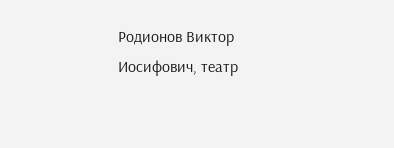Родионов Виктор Иосифович, театр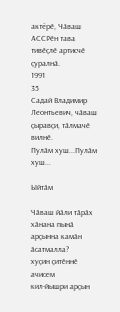актёрӗ, Чӑваш АССРӗн тава тивӗҫлӗ артисчӗ ҫуралнӑ.
1991
35
Садай Владимир Леонтьевич, чӑваш ҫыравҫи, тӑлмачӗ вилнӗ.
Пулӑм хуш...Пулӑм хуш...

Ыйтӑм

Чӑваш йӑли тӑрӑх хӑнана пынӑ арҫынна камӑн ӑсатмалла?
хуҫин ҫитӗннӗ ачисем
кил-йышри арҫын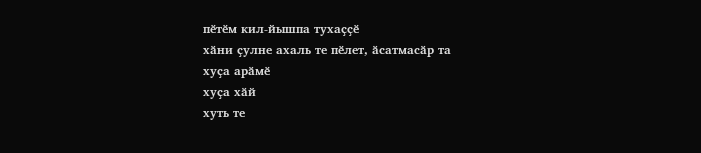пӗтӗм кил-йышпа тухаҫҫӗ
хӑни ҫулне ахаль те пӗлет, ӑсатмасӑр та
хуҫа арӑмӗ
хуҫа хӑй
хуть те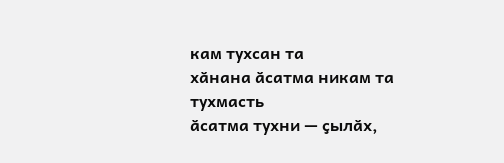кам тухсан та
хӑнана ӑсатма никам та тухмасть
ӑсатма тухни — ҫылӑх,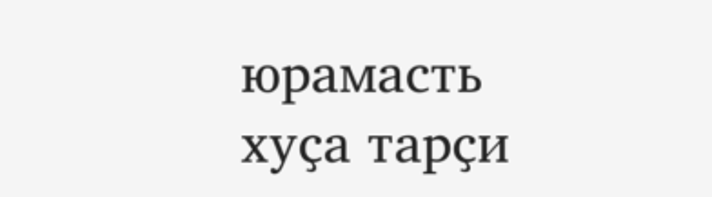юрамасть
хуҫа тарҫи